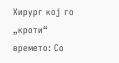Хирург кој го „кроти“ времето: Со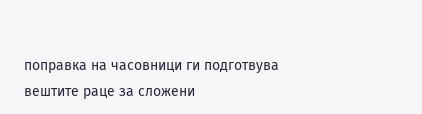поправка на часовници ги подготвува вештите раце за сложени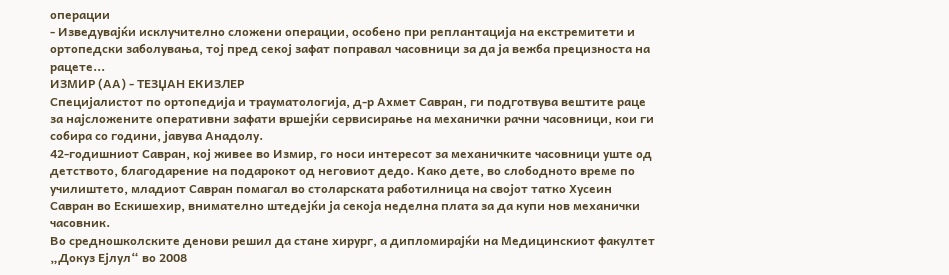операции
- Изведувајќи исклучително сложени операции, особено при реплантација на екстремитети и ортопедски заболувања, тој пред секој зафат поправал часовници за да ја вежба прецизноста на рацете...
ИЗМИР (АА) - ТЕЗЏАН ЕКИЗЛЕР
Специјалистот по ортопедија и трауматологија, д-р Ахмет Савран, ги подготвува вештите раце за најсложените оперативни зафати вршејќи сервисирање на механички рачни часовници, кои ги собира со години, јавува Анадолу.
42-годишниот Савран, кој живее во Измир, го носи интересот за механичките часовници уште од детството, благодарение на подарокот од неговиот дедо. Како дете, во слободното време по училиштето, младиот Савран помагал во столарската работилница на својот татко Хусеин Савран во Ескишехир, внимателно штедејќи ја секоја неделна плата за да купи нов механички часовник.
Во средношколските денови решил да стане хирург, а дипломирајќи на Медицинскиот факултет „Докуз Ејлул“ во 2008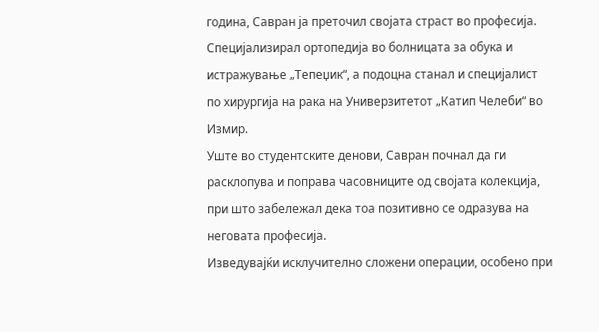година, Савран ја преточил својата страст во професија. Специјализирал ортопедија во болницата за обука и истражување „Тепеџик“, а подоцна станал и специјалист по хирургија на рака на Универзитетот „Катип Челеби“ во Измир.
Уште во студентските денови, Савран почнал да ги расклопува и поправа часовниците од својата колекција, при што забележал дека тоа позитивно се одразува на неговата професија.
Изведувајќи исклучително сложени операции, особено при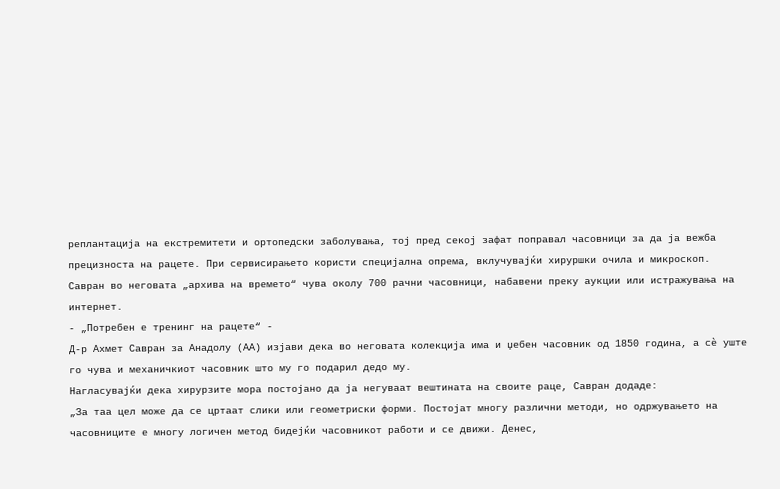реплантација на екстремитети и ортопедски заболувања, тој пред секој зафат поправал часовници за да ја вежба прецизноста на рацете. При сервисирањето користи специјална опрема, вклучувајќи хируршки очила и микроскоп.
Савран во неговата „архива на времето“ чува околу 700 рачни часовници, набавени преку аукции или истражувања на интернет.
- „Потребен е тренинг на рацете“ -
Д-р Ахмет Савран за Анадолу (АА) изјави дека во неговата колекција има и џебен часовник од 1850 година, а сè уште го чува и механичкиот часовник што му го подарил дедо му.
Нагласувајќи дека хирурзите мора постојано да ја негуваат вештината на своите раце, Савран додаде:
„За таа цел може да се цртаат слики или геометриски форми. Постојат многу различни методи, но одржувањето на часовниците е многу логичен метод бидејќи часовникот работи и се движи. Денес,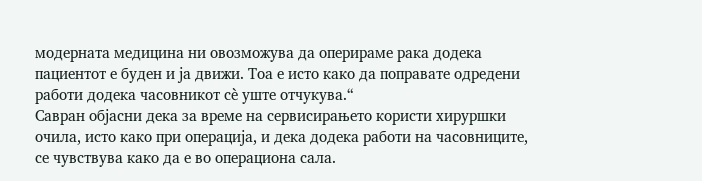модерната медицина ни овозможува да оперираме рака додека пациентот е буден и ја движи. Тоа е исто како да поправате одредени работи додека часовникот сè уште отчукува.“
Савран објасни дека за време на сервисирањето користи хируршки очила, исто како при операција, и дека додека работи на часовниците, се чувствува како да е во операциона сала.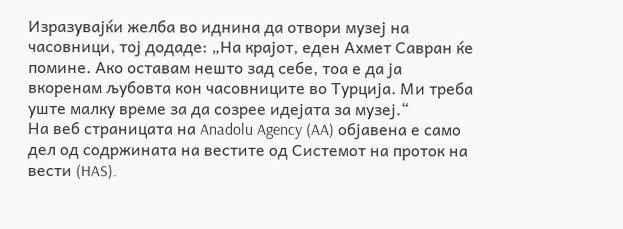Изразувајќи желба во иднина да отвори музеј на часовници, тој додаде: „На крајот, еден Ахмет Савран ќе помине. Ако оставам нешто зад себе, тоа е да ја вкоренам љубовта кон часовниците во Турција. Ми треба уште малку време за да созрее идејата за музеј.“
На веб страницата на Anadolu Agency (AA) објавена е само дел од содржината на вестите од Системот на проток на вести (HAS).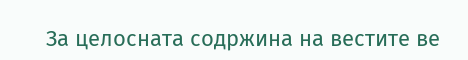За целосната содржина на вестите ве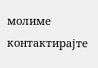молиме контактирајте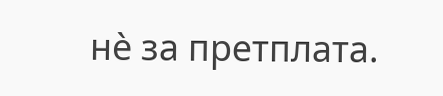нè за претплата.